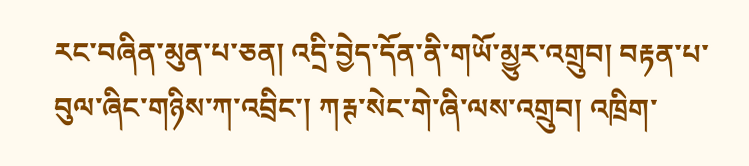རང་བཞིན་མུན་པ་ཅན། འདྲི་བྱེད་དོན་ནི་གཡོ་མྱུར་འགྲུབ། བརྟན་པ་བུལ་ཞིང་གཉིས་ཀ་འབྲིང་། ཀརྚ་སེང་གེ་ཞི་ལས་འགྲུབ། འཁྲིག་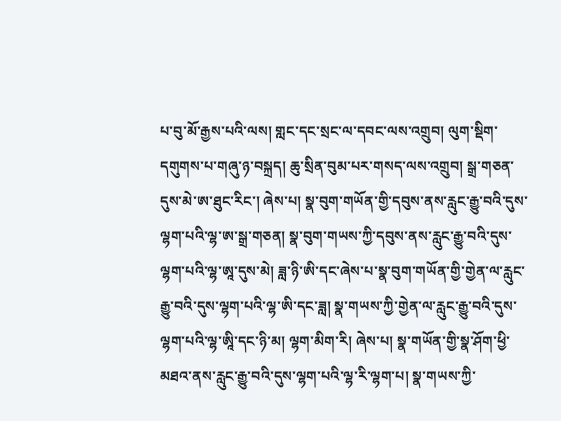པ་བུ་མོ་རྒྱས་པའི་ལས། གླང་དང་སྲང་ལ་དབང་ལས་འགྲུབ། ལུག་སྡིག་དགུགས་པ་གཞུ་ཉ་བསྐྲད། ཆུ་སྲིན་བུམ་པར་གསད་ལས་འགྲུབ། སྒྲ་གཅན་དུས་མེ་ཨ་ཐུང་རིང་། ཞེས་པ། སྣ་བུག་གཡོན་གྱི་དབུས་ནས་རླུང་རྒྱུ་བའི་དུས་ལྷག་པའི་ལྷ་ཨ་སྒྲ་གཅན། སྣ་བུག་གཡས་ཀྱི་དབུས་ནས་རླུང་རྒྱུ་བའི་དུས་ལྷག་པའི་ལྷ་ཨཱ་དུས་མེ། ཟླ་ཉི་ཨི་དང་ཞེས་པ་སྣ་བུག་གཡོན་གྱི་གྱེན་ལ་རླུང་རྒྱུ་བའི་དུས་ལྷག་པའི་ལྷ་ཨི་དང་ཟླ། སྣ་གཡས་ཀྱི་གྱེན་ལ་རླུང་རྒྱུ་བའི་དུས་ལྷག་པའི་ལྷ་ཨཱི་དང་ཉི་མ། ལྷག་མིག་རི། ཞེས་པ། སྣ་གཡོན་གྱི་སྣ་ཤོག་ཕྱི་མཐའ་ནས་རླུང་རྒྱུ་བའི་དུས་ལྷག་པའི་ལྷ་རི་ལྷག་པ། སྣ་གཡས་ཀྱི་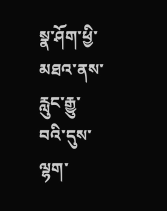སྣ་ཤོག་ཕྱི་མཐའ་ནས་རླུང་རྒྱུ་བའི་དུས་ལྷག་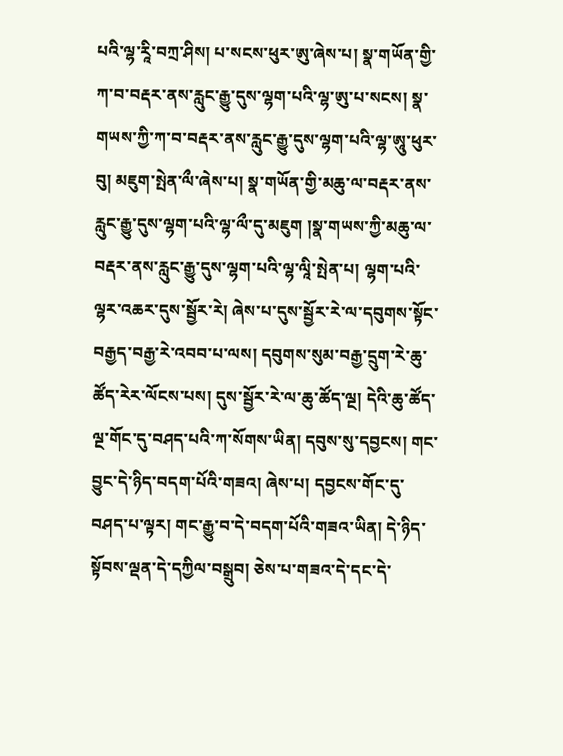པའི་ལྷ་རཱི་བཀྲ་ཤིས། པ་སངས་ཕུར་ཨུ་ཞེས་པ། སྣ་གཡོན་གྱི་ཀ་བ་བརྡར་ནས་རླུང་རྒྱུ་དུས་ལྷག་པའི་ལྷ་ཨུ་པ་སངས། སྣ་གཡས་ཀྱི་ཀ་བ་བརྡར་ནས་རླུང་རྒྱུ་དུས་ལྷག་པའི་ལྷ་ཨཱུ་ཕུར་བུ། མཇུག་སྤེན་ལྀ་ཞེས་པ། སྣ་གཡོན་གྱི་མཆུ་ལ་བརྡར་ནས་རླུང་རྒྱུ་དུས་ལྷག་པའི་ལྷ་ལྀ་དུ་མཇུག །སྣ་གཡས་ཀྱི་མཆུ་ལ་བརྡར་ནས་རླུང་རྒྱུ་དུས་ལྷག་པའི་ལྷ་ལཱི་སྤེན་པ། ལྷག་པའི་ལྷར་འཆར་དུས་སྦྱོར་རེ། ཞེས་པ་དུས་སྦྱོར་རེ་ལ་དབུགས་སྟོང་བརྒྱད་བརྒྱ་རེ་འབབ་པ་ལས། དབུགས་སུམ་བརྒྱ་དྲུག་རེ་ཆུ་ཚོད་རེར་ལོངས་པས། དུས་སྦྱོར་རེ་ལ་ཆུ་ཚོད་ལྔ། དེའི་ཆུ་ཚོད་ལྔ་གོང་དུ་བཤད་པའི་ཀ་སོགས་ཡིན། དབུས་སུ་དབྱངས། གང་བྱུང་དེ་ཉིད་བདག་པོའི་གཟའ། ཞེས་པ། དབྱངས་གོང་དུ་བཤད་པ་ལྟར། གང་རྒྱུ་བ་དེ་བདག་པོའི་གཟའ་ཡིན། དེ་ཉིད་སྟོབས་ལྡན་དེ་དཀྱིལ་བསྒྲུབ། ཅེས་པ་གཟའ་དེ་དང་དེ་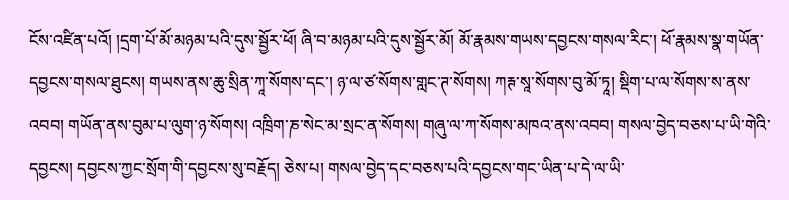ངོས་འཛིན་པའོ། །དྲག་པོ་མོ་མཉམ་པའི་དུས་སྦྱོར་ཕོ། ཞི་བ་མཉམ་པའི་དུས་སྦྱོར་མོ། མོ་རྣམས་གཡས་དབྱངས་གསལ་རིང་། ཕོ་རྣམས་སྣ་གཡོན་དབྱངས་གསལ་ཐུངས། གཡས་ནས་ཆུ་སྲིན་ཀཱ་སོགས་དང་། ཉ་ལ་ཙ་སོགས་གླང་ཊ་སོགས། ཀརྚ་སཱ་སོགས་བུ་མོ་ཏཱ། སྡིག་པ་ལ་སོགས་ས་ནས་འབབ། གཡོན་ནས་བུམ་པ་ལུག་ཉ་སོགས། འཁྲིག་ཎ་སེང་མ་སྲང་ན་སོགས། གཞུ་ལ་ཀ་སོགས་མཁའ་ནས་འབབ། གསལ་བྱེད་བཅས་པ་ཡི་གེའི་དབྱངས། དབྱངས་ཀྱང་སྲོག་གི་དབྱངས་སུ་བརྗོད། ཅེས་པ། གསལ་བྱེད་དང་བཅས་པའི་དབྱངས་གང་ཡིན་པ་དེ་ལ་ཡི་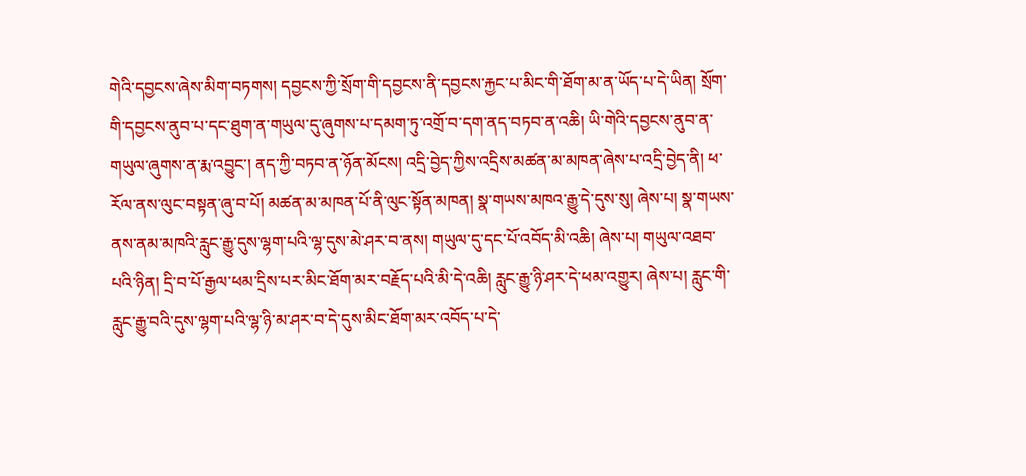གེའི་དབྱངས་ཞེས་མིག་བཏགས། དབྱངས་ཀྱི་སྲོག་གི་དབྱངས་ནི་དབྱངས་རྐྱང་པ་མིང་གི་ཐོག་མ་ན་ཡོད་པ་དེ་ཡིན། སྲོག་གི་དབྱངས་ནུབ་པ་དང་ཐུག་ན་གཡུལ་དུ་ཞུགས་པ་དམག་ཏུ་འགྲོ་བ་དག་ནད་བཏབ་ན་འཆི། ཡི་གེའི་དབྱངས་ནུབ་ན་གཡུལ་ཞུགས་ན་རྨ་འབྱུང་། ནད་ཀྱི་བཏབ་ན་ཉོན་མོངས། འདྲི་བྱེད་ཀྱིས་འདྲིས་མཚན་མ་མཁན་ཞེས་པ་འདྲི་བྱེད་ནི། ཕ་རོལ་ནས་ལུང་བསྟན་ཞུ་བ་པོ། མཚན་མ་མཁན་པོ་ནི་ལུང་སྟོན་མཁན། སྣ་གཡས་མཁའ་རྒྱུ་དེ་དུས་སུ། ཞེས་པ། སྣ་གཡས་ནས་ནམ་མཁའི་རླུང་རྒྱུ་དུས་ལྷག་པའི་ལྷ་དུས་མེ་ཤར་བ་ནས། གཡུལ་དུ་དང་པོ་འབོད་མི་འཆི། ཞེས་པ། གཡུལ་འཐབ་པའི་ཉིན། དྲི་བ་པོ་རྒྱལ་ཕམ་དྲིས་པར་མིང་ཐོག་མར་བརྗོད་པའི་མི་དེ་འཆི། རླུང་རྒྱུ་ཉི་ཤར་དེ་ཕམ་འགྱུར། ཞེས་པ། རླུང་གི་རླུང་རྒྱུ་བའི་དུས་ལྷག་པའི་ལྷ་ཉི་མ་ཤར་བ་དེ་དུས་མིང་ཐོག་མར་འབོད་པ་དེ་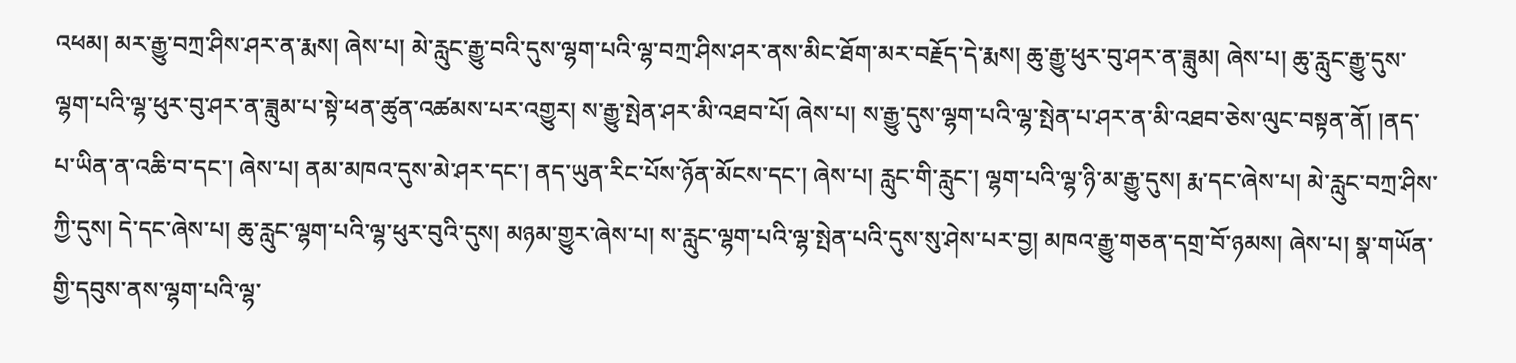འཕམ། མར་རྒྱུ་བཀྲ་ཤིས་ཤར་ན་རྨས། ཞེས་པ། མེ་རླུང་རྒྱུ་བའི་དུས་ལྷག་པའི་ལྷ་བཀྲ་ཤིས་ཤར་ནས་མིང་ཐོག་མར་བརྗོད་དེ་རྨས། ཆུ་རྒྱུ་ཕུར་བུ་ཤར་ན་ཟླུམ། ཞེས་པ། ཆུ་རླུང་རྒྱུ་དུས་ལྷག་པའི་ལྷ་ཕུར་བུ་ཤར་ན་ཟླུམ་པ་སྟེ་ཕན་ཚུན་འཚམས་པར་འགྱུར། ས་རྒྱུ་སྤེན་ཤར་མི་འཐབ་པོ། ཞེས་པ། ས་རྒྱུ་དུས་ལྷག་པའི་ལྷ་སྤེན་པ་ཤར་ན་མི་འཐབ་ཅེས་ལུང་བསྟན་ནོ། །ནད་པ་ཡིན་ན་འཆི་བ་དང་། ཞེས་པ། ནམ་མཁའ་དུས་མེ་ཤར་དང་། ནད་ཡུན་རིང་པོས་ཉོན་མོངས་དང་། ཞེས་པ། རླུང་གི་རླུང་། ལྷག་པའི་ལྷ་ཉི་མ་རྒྱུ་དུས། རྨ་དང་ཞེས་པ། མེ་རླུང་བཀྲ་ཤིས་ཀྱི་དུས། དེ་དང་ཞེས་པ། ཆུ་རླུང་ལྷག་པའི་ལྷ་ཕུར་བུའི་དུས། མཉམ་གྱུར་ཞེས་པ། ས་རླུང་ལྷག་པའི་ལྷ་སྤེན་པའི་དུས་སུ་ཤེས་པར་བྱ། མཁའ་རྒྱུ་གཅན་དགྲ་བོ་ཉམས། ཞེས་པ། སྣ་གཡོན་གྱི་དབུས་ནས་ལྷག་པའི་ལྷ་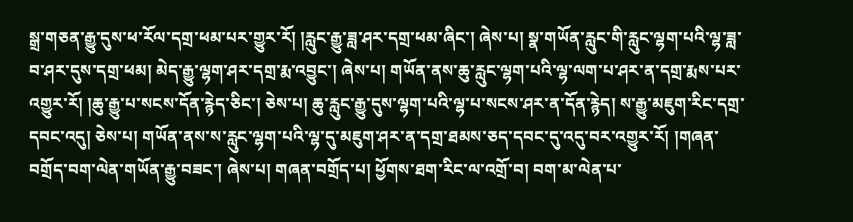སྒྲ་གཅན་རྒྱུ་དུས་ཕ་རོལ་དགྲ་ཕམ་པར་གྱུར་རོ། །རླུང་རྒྱུ་ཟླ་ཤར་དགྲ་ཕམ་ཞིང་། ཞེས་པ། སྣ་གཡོན་རླུང་གི་རླུང་ལྷག་པའི་ལྷ་ཟླ་བ་ཤར་དུས་དགྲ་ཕམ། མེད་རྒྱུ་ལྷག་ཤར་དགྲ་རྨ་འབྱུང་། ཞེས་པ། གཡོན་ནས་ཆུ་རླུང་ལྷག་པའི་ལྷ་ལག་པ་ཤར་ན་དགྲ་རྨས་པར་འགྱུར་རོ། །ཆུ་རྒྱུ་པ་སངས་དོན་རྙེད་ཅིང་། ཅེས་པ། ཆུ་རླུང་རྒྱུ་དུས་ལྷག་པའི་ལྷ་པ་སངས་ཤར་ན་དོན་རྙེད། ས་རྒྱུ་མཇུག་རིང་དགྲ་དབང་འདུ། ཅེས་པ། གཡོན་ནས་ས་རླུང་ལྷག་པའི་ལྷ་དུ་མཇུག་ཤར་ན་དགྲ་ཐམས་ཅད་དབང་དུ་འདུ་བར་འགྱུར་རོ། །གཞན་བགྲོད་བག་ལེན་གཡོན་རྒྱུ་བཟང་། ཞེས་པ། གཞན་བགྲོད་པ། ཕྱོགས་ཐག་རིང་ལ་འགྲོ་བ། བག་མ་ལེན་པ་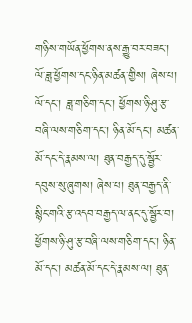གཉིས་གཡོན་ཕྱོགས་ནས་རྒྱུ་བར་བཟང་། ལོ་ཟླ་ཕྱོགས་དང་ཉིན་མཚན་གྱིས། ཞེས་པ། ལོ་དང་། ཟླ་གཅིག་དང་། ཕྱོགས་ཉི་ཤུ་རྩ་བཞི་ལས་གཅིག་དང་། ཉིན་མོ་དང་། མཚན་མོ་དང་དེ་རྣམས་ལ། ཐུན་བརྒྱད་དུ་སྦྱོར་དབུས་སུ་ཞུགས། ཞེས་པ། ཐུན་བརྒྱད་ནི་སྙིང་གའི་རྩ་འདབ་བརྒྱད་ལ་ནང་དུ་སྦྱོར་བ། ཕྱོགས་ཉི་ཤུ་རྩ་བཞི་ལས་གཅིག་དང་། ཉིན་མོ་དང་། མཚན་མོ་དང་དེ་རྣམས་ལ། ཐུན་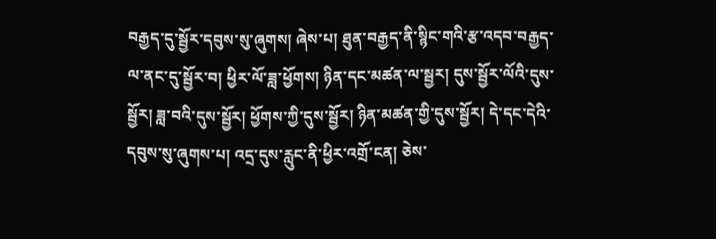བརྒྱད་དུ་སྦྱོར་དབུས་སུ་ཞུགས། ཞེས་པ། ཐུན་བརྒྱད་ནི་སྙིང་གའི་རྩ་འདབ་བརྒྱད་ལ་ནང་དུ་སྦྱོར་བ། ཕྱིར་ལོ་ཟླ་ཕྱོགས། ཉིན་དང་མཚན་ལ་སྦྱར། དུས་སྦྱོར་ལོའི་དུས་སྦྱོར། ཟླ་བའི་དུས་སྦྱོར། ཕྱོགས་ཀྱི་དུས་སྦྱོར། ཉིན་མཚན་གྱི་དུས་སྦྱོར། དེ་དང་དེའི་དབུས་སུ་ཞུགས་པ། འདྲ་དུས་རླུང་ནི་ཕྱིར་འགྲོ་ངན། ཅེས་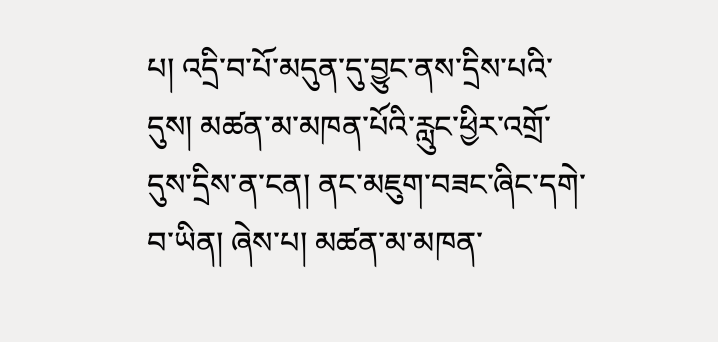པ། འདྲི་བ་པོ་མདུན་དུ་བྱུང་ནས་དྲིས་པའི་དུས། མཚན་མ་མཁན་པོའི་རླུང་ཕྱིར་འགྲོ་དུས་དྲིས་ན་ངན། ནང་མཇུག་བཟང་ཞིང་དགེ་བ་ཡིན། ཞེས་པ། མཚན་མ་མཁན་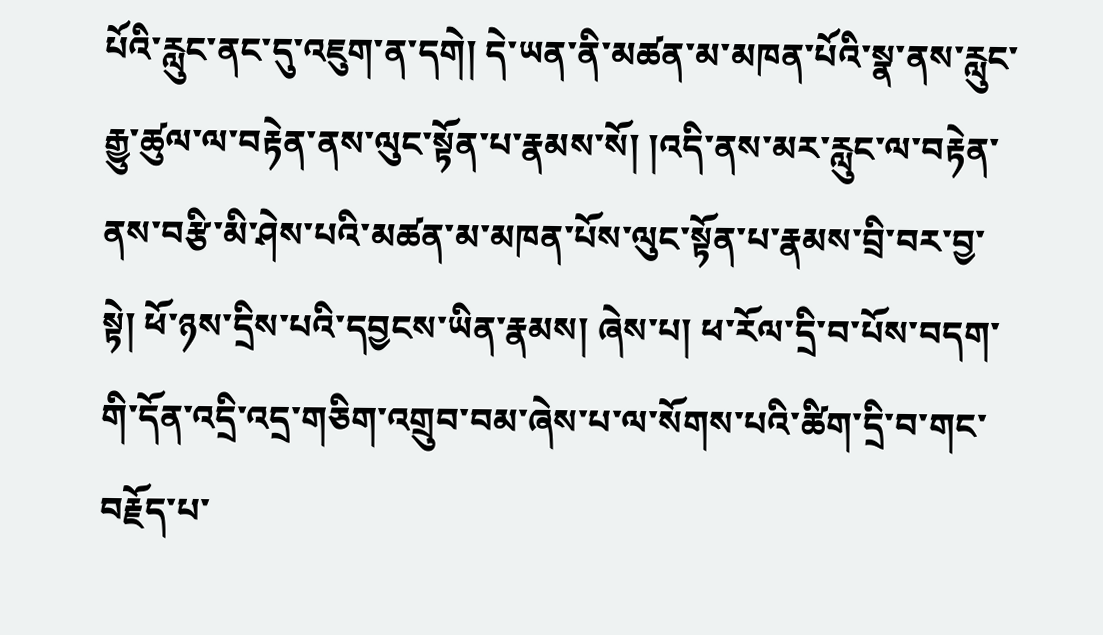པོའི་རླུང་ནང་དུ་འཇུག་ན་དགེ། དེ་ཡན་ནི་མཚན་མ་མཁན་པོའི་སྣ་ནས་རླུང་རྒྱུ་ཚུལ་ལ་བརྟེན་ནས་ལུང་སྟོན་པ་རྣམས་སོ། །འདི་ནས་མར་རླུང་ལ་བརྟེན་ནས་བརྩི་མི་ཤེས་པའི་མཚན་མ་མཁན་པོས་ལུང་སྟོན་པ་རྣམས་བྲི་བར་བྱ་སྟེ། ཕོ་ཉས་དྲིས་པའི་དབྱངས་ཡིན་རྣམས། ཞེས་པ། ཕ་རོལ་དྲི་བ་པོས་བདག་གི་དོན་འདྲི་འདྲ་གཅིག་འགྲུབ་བམ་ཞེས་པ་ལ་སོགས་པའི་ཚིག་དྲི་བ་གང་བརྗོད་པ་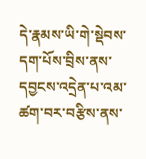དེ་རྣམས་ཡི་གེ་སྡེབས་དག་པོས་བྲིས་ནས་དབྱངས་འདྲེན་པ་འམ་ཚག་བར་བརྩིས་ནས་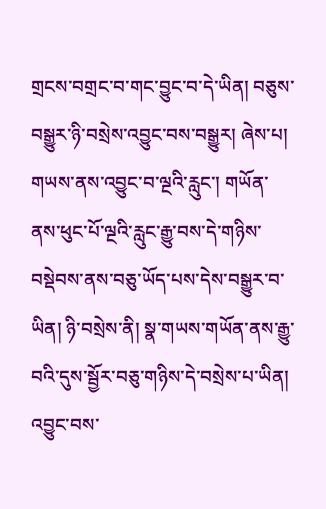གྲངས་བགྲང་བ་གང་བྱུང་བ་དེ་ཡིན། བཅུས་བསྒྱུར་ཉི་བསྲེས་འབྱུང་བས་བསྒྱུར། ཞེས་པ། གཡས་ནས་འབྱུང་བ་ལྔའི་རླུང་། གཡོན་ནས་ཕུང་པོ་ལྔའི་རླུང་རྒྱུ་བས་དེ་གཉིས་བསྡེབས་ནས་བཅུ་ཡོད་པས་དེས་བསྒྱུར་བ་ཡིན། ཉི་བསྲེས་ནི། སྣ་གཡས་གཡོན་ནས་རྒྱུ་བའི་དུས་སྦྱོར་བཅུ་གཉིས་དེ་བསྲེས་པ་ཡིན། འབྱུང་བས་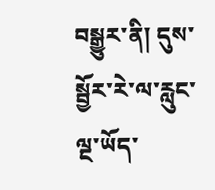བསྒྱུར་ནི། དུས་སྦྱོར་རེ་ལ་རླུང་ལྔ་ཡོད་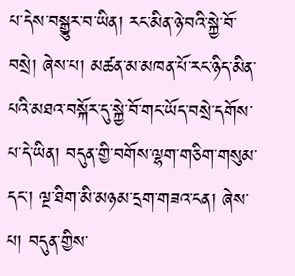པ་དེས་བསྒྱུར་བ་ཡིན། རང་མིན་ཉེ་བའི་སྐྱེ་བོ་བསྲེ། ཞེས་པ། མཚན་མ་མཁན་པོ་རང་ཉིད་མིན་པའི་མཐའ་བསྐོར་དུ་སྐྱེ་བོ་གང་ཡོད་བསྲེ་དགོས་པ་དེ་ཡིན། བདུན་གྱི་བགོས་ལྷག་གཅིག་གསུམ་དང་། ལྔ་ཐིག་མི་མཉམ་དྲག་གཟའ་ངན། ཞེས་པ། བདུན་གྱིས་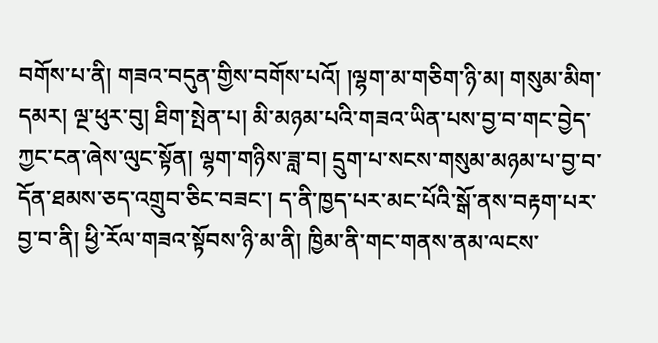བགོས་པ་ནི། གཟའ་བདུན་གྱིས་བགོས་པའོ། །ལྷག་མ་གཅིག་ཉི་མ། གསུམ་མིག་དམར། ལྔ་ཕུར་བུ། ཐིག་སྤེན་པ། མི་མཉམ་པའི་གཟའ་ཡིན་པས་བྱ་བ་གང་བྱེད་ཀྱང་ངན་ཞེས་ལུང་སྟོན། ལྷག་གཉིས་ཟླ་བ། དྲུག་པ་སངས་གསུམ་མཉམ་པ་བྱ་བ་དོན་ཐམས་ཅད་འགྲུབ་ཅིང་བཟང་། ད་ནི་ཁྱད་པར་མང་པོའི་སྒོ་ནས་བརྟག་པར་བྱ་བ་ནི། ཕྱི་རོལ་གཟའ་སྟོབས་ཉི་མ་ནི། ཁྱིམ་ནི་གང་གནས་ནམ་ལངས་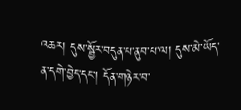འཆར། དུས་སྦྱོར་བདུན་པ་ནུབ་པ་ལ། དུས་མེ་ཡོད་ན་དགེ་བྱེད་དང་། དོན་གཉེར་བ་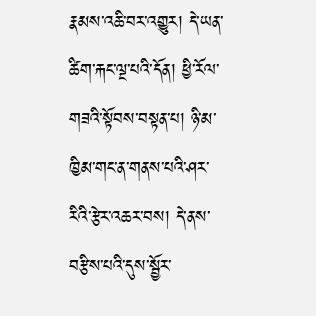རྣམས་འཆི་བར་འགྱུར། དེ་ཡན་ཚིག་རྐང་ལྔ་པའི་དོན། ཕྱི་རོལ་གཟའི་སྟོབས་བསྟན་པ། ཉི་མ་ཁྱིམ་གང་ན་གནས་པའི་ཤར་རིའི་རྩེར་འཆར་བས། དེ་ནས་བརྩིས་པའི་དུས་སྦྱོར་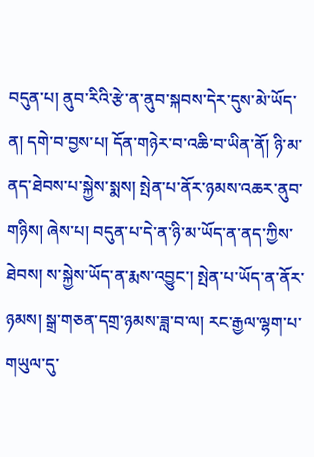བདུན་པ། ནུབ་རིའི་རྩེ་ན་ནུབ་སྐབས་དེར་དུས་མེ་ཡོད་ན། དགེ་བ་བྱས་པ། དོན་གཉེར་བ་འཆི་བ་ཡིན་ནོ། ཉི་མ་ནད་ཐེབས་པ་སྐྱེས་སྨས། སྤེན་པ་ནོར་ཉམས་འཆར་ནུབ་གཉིས། ཞེས་པ། བདུན་པ་དེ་ན་ཉི་མ་ཡོད་ན་ནད་ཀྱིས་ཐེབས། ས་སྐྱེས་ཡོད་ན་རྨས་འབྱུང་། སྤེན་པ་ཡོད་ན་ནོར་ཉམས། སྒྲ་གཅན་དགྲ་ཉམས་ཟླ་བ་ལ། རང་རྒྱལ་ལྷག་པ་གཡུལ་དུ་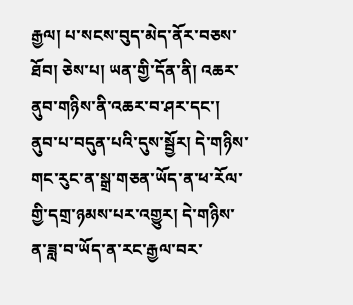རྒྱལ། པ་སངས་བུད་མེད་ནོར་བཅས་ཐོབ། ཅེས་པ། ཡན་གྱི་དོན་ནི། འཆར་ནུབ་གཉིས་ནི་འཆར་བ་ཤར་དང་། ནུབ་པ་བདུན་པའི་དུས་སྦྱོར། དེ་གཉིས་གང་རུང་ན་སྒྲ་གཅན་ཡོད་ན་ཕ་རོལ་གྱི་དགྲ་ཉམས་པར་འགྱུར། དེ་གཉིས་ན་ཟླ་བ་ཡོད་ན་རང་རྒྱལ་བར་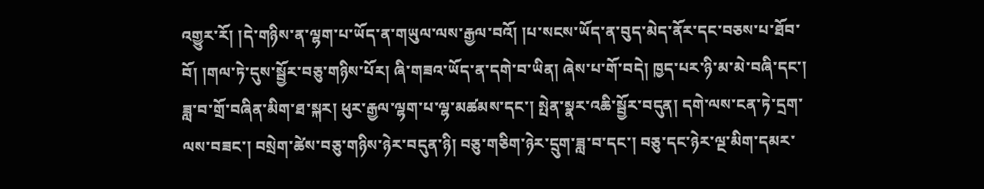འགྱུར་རོ། །དེ་གཉིས་ན་ལྷག་པ་ཡོད་ན་གཡུལ་ལས་རྒྱལ་བའོ། །པ་སངས་ཡོད་ན་བུད་མེད་ནོར་དང་བཅས་པ་ཐོབ་བོ། །གལ་ཏེ་དུས་སྦྱོར་བཅུ་གཉིས་པོར། ཞི་གཟའ་ཡོད་ན་དགེ་བ་ཡིན། ཞེས་པ་གོ་བདེ། ཁྱད་པར་ཉི་མ་མེ་བཞི་དང་། ཟླ་བ་གྲོ་བཞིན་མིག་ཐ་སྐར། ཕུར་རྒྱལ་ལྷག་པ་ལྷ་མཚམས་དང་། སྤེན་སྣར་འཆི་སྦྱོར་བདུན། དགེ་ལས་ངན་ཏེ་དྲག་ལས་བཟང་། བསྲེག་ཚེས་བཅུ་གཉིས་ཉེར་བདུན་ཉི། བཅུ་གཅིག་ཉེར་དྲུག་ཟླ་བ་དང་། བཅུ་དང་ཉེར་ལྔ་མིག་དམར་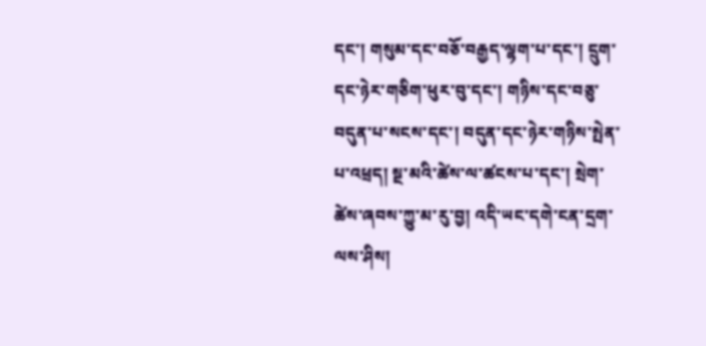དང་། གསུམ་དང་བཅོ་བརྒྱད་ལྷག་པ་དང་། དྲུག་དང་ཉེར་གཅིག་ཕུར་བུ་དང་། གཉིས་དང་བཅུ་བདུན་པ་སངས་དང་། བདུན་དང་ཉེར་གཉིས་སྤེན་པ་འཕྲད། སྔ་མའི་ཚེས་ལ་ཚངས་པ་དང་། སྲེག་ཚེས་ཞབས་ཀྱུ་མ་རུ་བྱ། འདི་ཡང་དགེ་ངན་དྲག་ལས་ཤིས།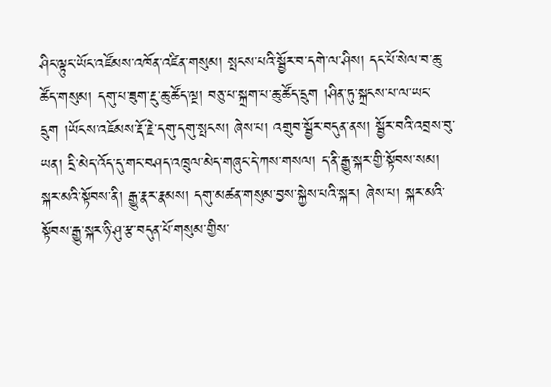ཤིང་ལྟུང་ཡོང་འཛོམས་འཁོན་འཛིན་གསུམ། སྤངས་པའི་སྦྱོར་བ་དགེ་ལ་ཤིས། དང་པོ་སེལ་བ་ཆུ་ཚོད་གསུམ། དགུ་པ་ཟུག་རྔུ་ཆུ་ཚོད་ལྔ། བཅུ་པ་སྐྲག་པ་ཆུ་ཚོད་དྲུག །ཤིན་ཏུ་སྐྲངས་པ་ལ་ཡང་དྲུག །ཡོངས་འཇོམས་རྡོ་རྗེ་དགུ་དགུ་སྤངས། ཞེས་པ། འགྲུབ་སྦྱོར་བདུན་ནས། སྦྱོར་བའི་འབྲས་བུ་ཡན། དྲི་མེད་འོད་དུ་གང་བཤད་འཁྲུལ་མེད་གཞུང་དེ་ཀས་གསལ། ད་ནི་རྒྱུ་སྐར་གྱི་སྟོབས་སམ། སྐར་མའི་སྟོབས་ནི། རྒྱུ་རྣར་རྣམས། དགུ་མཚན་གསུམ་བྱས་སྐྱེས་པའི་སྐར། ཞེས་པ། སྐར་མའི་སྟོབས་རྒྱུ་སྐར་ཉི་ཤུ་རྩ་བདུན་པོ་གསུམ་གྱིས་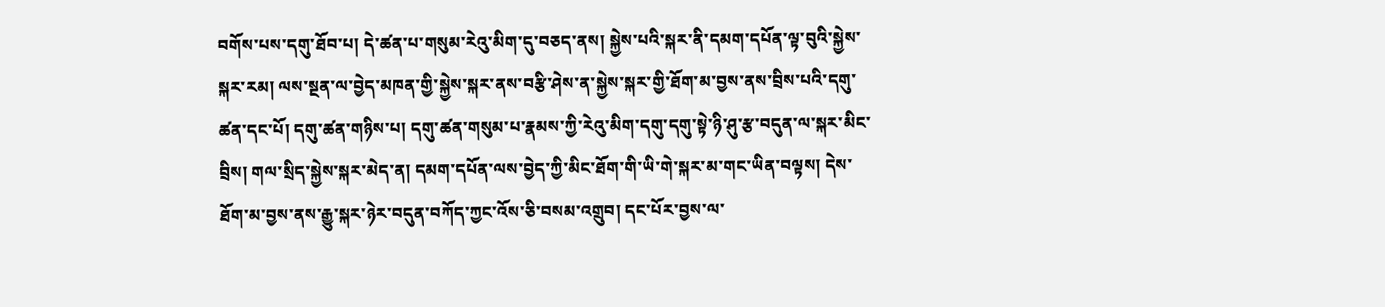བགོས་པས་དགུ་ཐོབ་པ། དེ་ཚན་པ་གསུམ་རེའུ་མིག་དུ་བཅད་ནས། སྐྱེས་པའི་སྐར་ནི་དམག་དཔོན་ལྟ་བུའི་སྐྱེས་སྐར་རམ། ལས་སྔན་ལ་བྱེད་མཁན་གྱི་སྐྱེས་སྐར་ནས་བརྩི་ཤེས་ན་སྐྱེས་སྐར་གྱི་ཐོག་མ་བྱས་ནས་བྲིས་པའི་དགུ་ཚན་དང་པོ། དགུ་ཚན་གཉིས་པ། དགུ་ཚན་གསུམ་པ་རྣམས་ཀྱི་རེའུ་མིག་དགུ་དགུ་སྟེ་ཉི་ཤུ་རྩ་བདུན་ལ་སྐར་མིང་བྲིས། གལ་སྲིད་སྐྱེས་སྐར་མེད་ན། དམག་དཔོན་ལས་བྱེད་ཀྱི་མིང་ཐོག་གི་ཡི་གེ་སྐར་མ་གང་ཡིན་བལྟས། དེས་ཐོག་མ་བྱས་ནས་རྒྱུ་སྐར་ཉེར་བདུན་བཀོད་ཀྱང་འོས་ཅི་བསམ་འགྲུབ། དང་པོར་བྱས་ལ་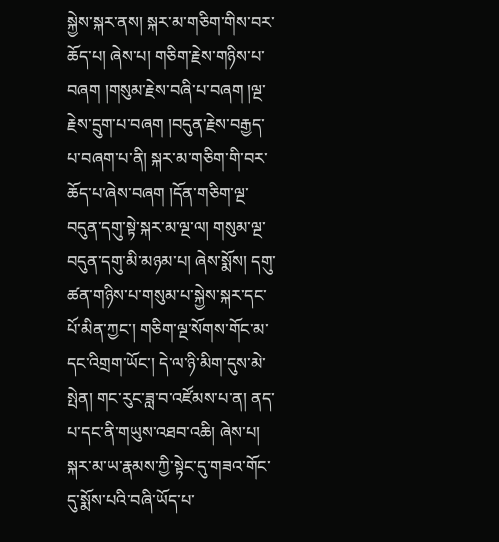སྐྱེས་སྐར་ནས། སྐར་མ་གཅིག་གིས་བར་ཆོད་པ། ཞེས་པ། གཅིག་རྗེས་གཉིས་པ་བཞག །གསུམ་རྗེས་བཞི་པ་བཞག །ལྔ་རྗེས་དྲུག་པ་བཞག །བདུན་རྗེས་བརྒྱད་པ་བཞག་པ་ནི། སྐར་མ་གཅིག་གི་བར་ཆོད་པ་ཞེས་བཞག །དོན་གཅིག་ལྔ་བདུན་དགུ་སྟེ་སྐར་མ་ལྔ་ལ། གསུམ་ལྔ་བདུན་དགུ་མི་མཉམ་པ། ཞེས་སྨོས། དགུ་ཚན་གཉིས་པ་གསུམ་པ་སྐྱེས་སྐར་དང་པོ་མིན་ཀྱང་། གཅིག་ལྔ་སོགས་གོང་མ་དང་འིགྲག་ཡོང་། དེ་ལ་ཉི་མིག་དུས་མེ་སྤེན། གང་རུང་ཟླ་བ་འཛོམས་པ་ན། ནད་པ་དང་ནི་གཡུས་འཐབ་འཆི། ཞེས་པ། སྐར་མ་ཡ་རྣམས་ཀྱི་སྟེང་དུ་གཟའ་གོང་དུ་སྨོས་པའི་བཞི་ཡོད་པ་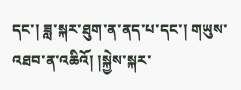དང་། ཟླ་སྐར་ཐུག་ན་ནད་པ་དང་། གཡུས་འཐབ་ན་འཆིའོ། །སྐྱེས་སྐར་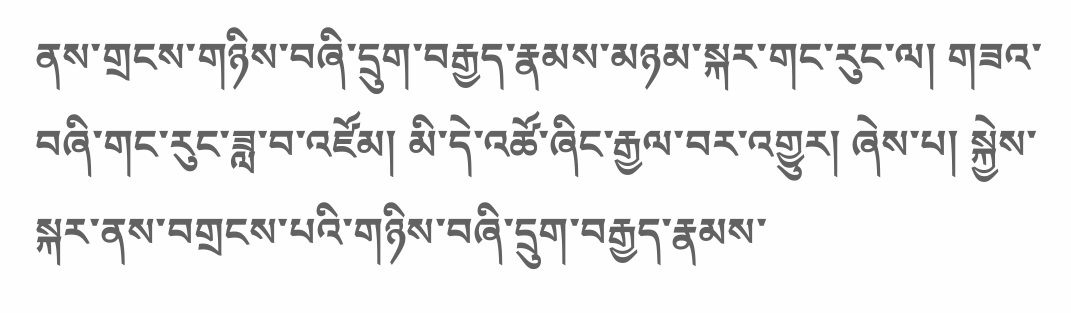ནས་གྲངས་གཉིས་བཞི་དྲུག་བརྒྱད་རྣམས་མཉམ་སྐར་གང་རུང་ལ། གཟའ་བཞི་གང་རུང་ཟླ་བ་འཛོམ། མི་དེ་འཚོ་ཞིང་རྒྱལ་བར་འགྱུར། ཞེས་པ། སྐྱེས་སྐར་ནས་བགྲངས་པའི་གཉིས་བཞི་དྲུག་བརྒྱད་རྣམས་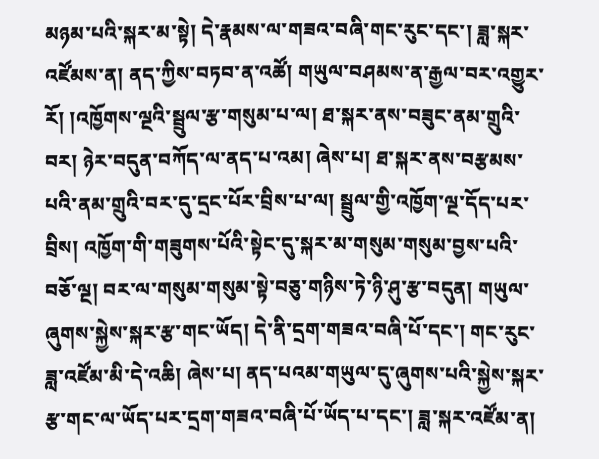མཉམ་པའི་སྐར་མ་སྟེ། དེ་རྣམས་ལ་གཟའ་བཞི་གང་རུང་དང་། ཟླ་སྐར་འཛོམས་ན། ནད་ཀྱིས་བཏབ་ན་འཚོ། གཡུལ་བཤམས་ན་རྒྱལ་བར་འགྱུར་རོ། །འཁྱོགས་ལྔའི་སྦྲུལ་རྩ་གསུམ་པ་ལ། ཐ་སྐར་ནས་བཟུང་ནམ་གྲུའི་བར། ཉེར་བདུན་བཀོད་ལ་ནད་པ་འམ། ཞེས་པ། ཐ་སྐར་ནས་བརྩམས་པའི་ནམ་གྲུའི་བར་དུ་དྲང་པོར་བྲིས་པ་ལ། སྦྲུལ་གྱི་འཁྱོག་ལྔ་དོད་པར་བྲིས། འཁྱོག་གི་གཟུགས་པོའི་སྟེང་དུ་སྐར་མ་གསུམ་གསུམ་བྱས་པའི་བཅོ་ལྔ། བར་ལ་གསུམ་གསུམ་སྟེ་བཅུ་གཉིས་ཏེ་ཉི་ཤུ་རྩ་བདུན། གཡུལ་ཞུགས་སྐྱེས་སྐར་རྩ་གང་ཡོད། དེ་ནི་དྲག་གཟའ་བཞི་པོ་དང་། གང་རུང་ཟླ་འཛོམ་མི་དེ་འཆི། ཞེས་པ། ནད་པའམ་གཡུལ་དུ་ཞུགས་པའི་སྐྱེས་སྐར་རྩ་གང་ལ་ཡོད་པར་དྲག་གཟའ་བཞི་པོ་ཡོད་པ་དང་། ཟླ་སྐར་འཛོམ་ན།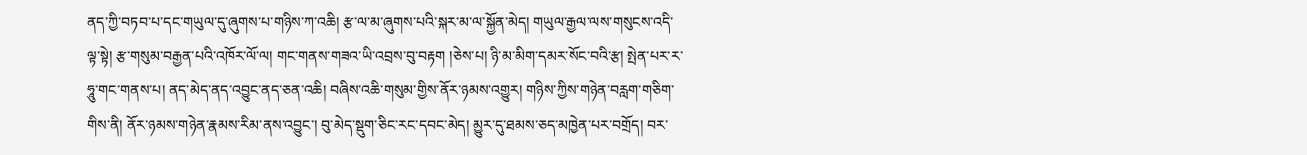ནད་ཀྱི་བཏབ་པ་དང་གཡུལ་དུ་ཞུགས་པ་གཉིས་ཀ་འཆི། རྩ་ལ་མ་ཞུགས་པའི་སྐར་མ་ལ་སྐྱོན་མེད། གཡུལ་རྒྱལ་ལས་གསུངས་འདི་ལྟ་སྟེ། རྩ་གསུམ་བརྒྱན་པའི་འཁོར་ལོ་ལ། གང་གནས་གཟའ་ཡི་འབྲས་བུ་བརྟག །ཅེས་པ། ཉི་མ་མིག་དམར་སོང་བའི་རྩ། སྤེན་པར་ར་ཧཱུ་གང་གནས་པ། ནད་མེད་ནད་འབྱུང་ནད་ཅན་འཆི། བཞིས་འཆི་གསུམ་གྱིས་ནོར་ཉམས་འགྱུར། གཉིས་ཀྱིས་གཉེན་བརླག་གཅིག་གིས་ནི། ནོར་ཉམས་གཉེན་རྣམས་རིམ་ནས་འབྱུང་། བུ་མེད་སྡུག་ཅིང་རང་དབང་མེད། མྱུར་དུ་ཐམས་ཅད་མཁྱེན་པར་བགྲོད། བར་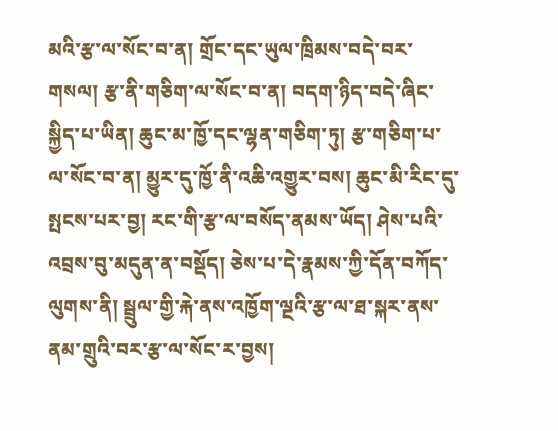མའི་རྩ་ལ་སོང་བ་ན། གྲོང་དང་ཡུལ་ཁྲིམས་བདེ་བར་གསལ། རྩ་ནི་གཅིག་ལ་སོང་བ་ན། བདག་ཉིད་བདེ་ཞིང་སྐྱིད་པ་ཡིན། ཆུང་མ་ཁྱོ་དང་ལྷན་གཅིག་ཏུ། རྩ་གཅིག་པ་ལ་སོང་བ་ན། མྱུར་དུ་ཁྱོ་ནི་འཆི་འགྱུར་བས། ཆུང་མི་རིང་དུ་སྤངས་པར་བྱ། རང་གི་རྩ་ལ་བསོད་ནམས་ཡོད། ཤེས་པའི་འབྲས་བུ་མདུན་ན་བསྡོད། ཅེས་པ་དེ་རྣམས་ཀྱི་དོན་བཀོད་ལུགས་ནི། སྦྲུལ་གྱི་རྐེ་ནས་འཁྱོག་ལྔའི་རྩ་ལ་ཐ་སྐར་ནས་ནམ་གྲུའི་བར་རྩ་ལ་སོང་ར་བྱས།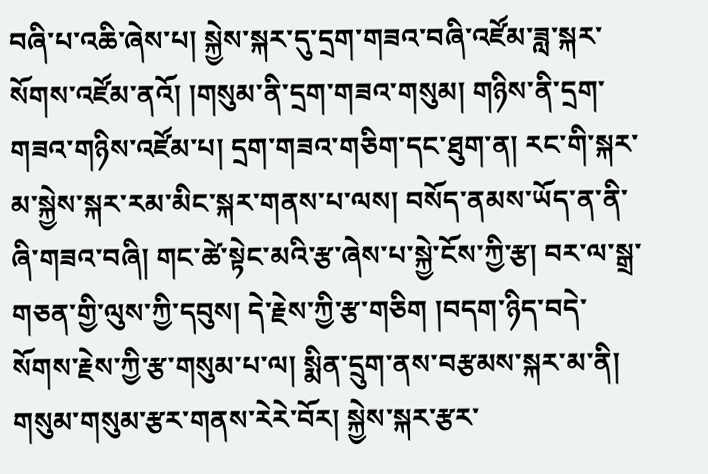བཞི་པ་འཆི་ཞེས་པ། སྐྱེས་སྐར་དུ་དྲག་གཟའ་བཞི་འཛོམ་ཟླ་སྐར་སོགས་འཛོམ་ནའོ། །གསུམ་ནི་དྲག་གཟའ་གསུམ། གཉིས་ནི་དྲག་གཟའ་གཉིས་འཛོམ་པ། དྲག་གཟའ་གཅིག་དང་ཐུག་ན། རང་གི་སྐར་མ་སྐྱེས་སྐར་རམ་མིང་སྐར་གནས་པ་ལས། བསོད་ནམས་ཡོད་ན་ནི་ཞི་གཟའ་བཞི། གང་ཚེ་སྟེང་མའི་རྩ་ཞེས་པ་སྐྱེ་ངོས་ཀྱི་རྩ། བར་ལ་སྒྲ་གཅན་གྱི་ལུས་ཀྱི་དབུས། དེ་རྗེས་ཀྱི་རྩ་གཅིག །བདག་ཉིད་བདེ་སོགས་རྗེས་ཀྱི་རྩ་གསུམ་པ་ལ། སྨིན་དྲུག་ནས་བརྩམས་སྐར་མ་ནི། གསུམ་གསུམ་རྩར་གནས་རེརེ་བོར། སྐྱེས་སྐར་རྩར་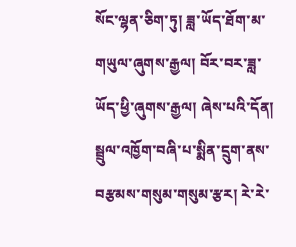སོང་ལྷན་ཅིག་ཏུ། ཟླ་ཡོད་ཐོག་མ་གཡུལ་ཞུགས་རྒྱལ། བོར་བར་ཟླ་ཡོད་ཕྱི་ཞུགས་རྒྱལ། ཞེས་པའི་དོན། སྦྲུལ་འཁྱོག་བཞི་པ་སྨིན་དྲུག་ནས་བརྩམས་གསུམ་གསུམ་རྩར། རེ་རེ་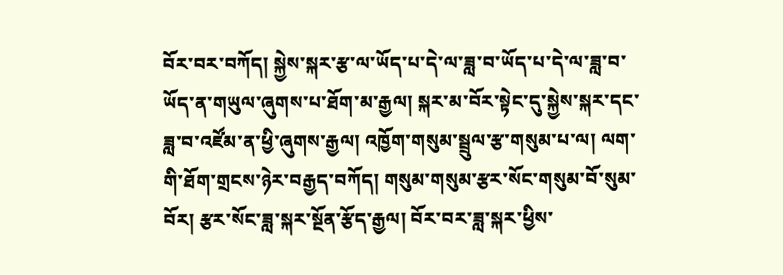བོར་བར་བཀོད། སྐྱེས་སྐར་རྩ་ལ་ཡོད་པ་དེ་ལ་ཟླ་བ་ཡོད་པ་དེ་ལ་ཟླ་བ་ཡོད་ན་གཡུལ་ཞུགས་པ་ཐོག་མ་རྒྱལ། སྐར་མ་བོར་སྟེང་དུ་སྐྱེས་སྐར་དང་ཟླ་བ་འཛོམ་ན་ཕྱི་ཞུགས་རྒྱལ། འཁྱོག་གསུམ་སྦྲུལ་རྩ་གསུམ་པ་ལ། ལག་གི་ཐོག་གྲངས་ཉེར་བརྒྱད་བཀོད། གསུམ་གསུམ་རྩར་སོང་གསུམ་བོ་སུམ་བོར། རྩར་སོང་ཟླ་སྐར་སྔོན་རྩོད་རྒྱལ། བོར་བར་ཟླ་སྐར་ཕྱིས་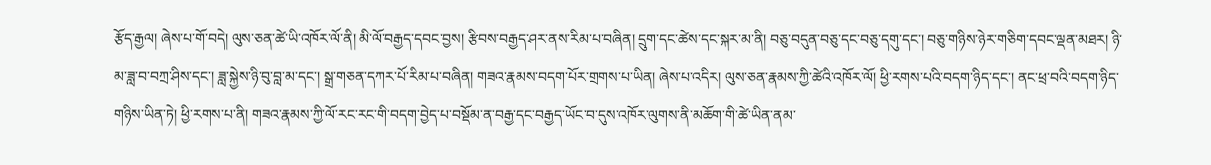རྩོད་རྒྱལ། ཞེས་པ་གོ་བདེ། ལུས་ཅན་ཚེ་ཡི་འཁོར་ལོ་ནི། མི་ལོ་བརྒྱད་དབང་བྱས། རྩིབས་བརྒྱད་ཤར་ནས་རིམ་པ་བཞིན། དྲུག་དང་ཚེས་དང་སྐར་མ་ནི། བཅུ་བདུན་བཅུ་དང་བཅུ་དགུ་དང་། བཅུ་གཉིས་ཉེར་གཅིག་དབང་ལྡན་མཐར། ཉི་མ་ཟླ་བ་བཀྲ་ཤིས་དང་། ཟླ་སྐྱེས་ཉི་བུ་བླ་མ་དང་། སྒྲ་གཅན་དཀར་པོ་རིམ་པ་བཞིན། གཟའ་རྣམས་བདག་པོར་གྲགས་པ་ཡིན། ཞེས་པ་འདིར། ལུས་ཅན་རྣམས་ཀྱི་ཚེའི་འཁོར་ལོ། ཕྱི་རགས་པའི་བདག་ཉིད་དང་། ནང་ཕྲ་བའི་བདག་ཉིད་གཉིས་ཡིན་ཏེ། ཕྱི་རགས་པ་ནི། གཟའ་རྣམས་ཀྱི་ལོ་རང་རང་གི་བདག་བྱེད་པ་བསྡོམ་ན་བརྒྱ་དང་བརྒྱད་ཡོང་བ་དུས་འཁོར་ལུགས་ནི་མཆོག་གི་ཚེ་ཡིན་ནམ་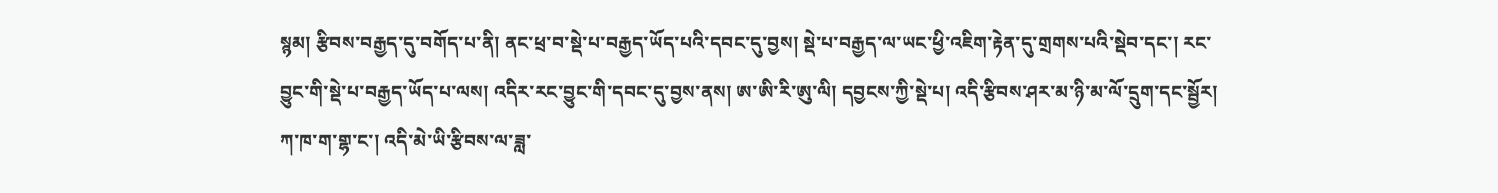སྙམ། རྩིབས་བརྒྱད་དུ་བགོད་པ་ནི། ནང་ཕྲ་བ་སྡེ་པ་བརྒྱད་ཡོད་པའི་དབང་དུ་བྱས། སྡེ་པ་བརྒྱད་ལ་ཡང་ཕྱི་འཇིག་རྟེན་དུ་གྲགས་པའི་སྡེབ་དང་། རང་བྱུང་གི་སྡེ་པ་བརྒྱད་ཡོད་པ་ལས། འདིར་རང་བྱུང་གི་དབང་དུ་བྱས་ནས། ཨ་ཨི་རི་ཨུ་ལི། དབྱངས་ཀྱི་སྡེ་པ། འདི་རྩིབས་ཤར་མ་ཉི་མ་ལོ་དྲུག་དང་སྦྱོར། ཀ་ཁ་ག་གྷ་ང་། འདི་མེ་ཡི་རྩིབས་ལ་ཟླ་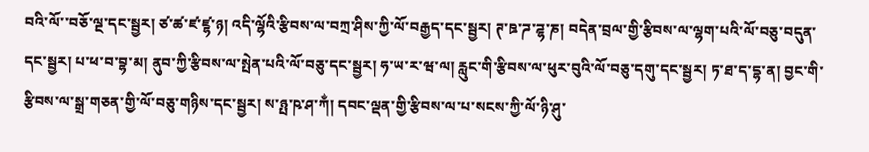བའི་ལོ་་བཅོ་ལྔ་དང་སྦྱར། ཙ་ཚ་ཛ་ཛྷ་ཉ། འདི་ལྷོའི་རྩིབས་ལ་བཀྲ་ཤིས་ཀྱི་ལོ་བརྒྱད་དང་སྦྱར། ཊ་ཋ་ཌ་ཌྷ་ཎ། བདེན་བྲལ་གྱི་རྩིབས་ལ་ལྷག་པའི་ལོ་བཅུ་བདུན་དང་སྦྱར། པ་ཕ་བ་བྷ་མ། ནུབ་ཀྱི་རྩིབས་ལ་སྤེན་པའི་ལོ་བཅུ་དང་སྦྱར། ཧ་ཡ་ར་ཝ་ལ། རླུང་གི་རྩིབས་ལ་ཕུར་བུའི་ལོ་བཅུ་དགུ་དང་སྦྱར། ཏ་ཐ་ད་དྷ་ན། བྱང་གི་རྩིབས་ལ་སྒྲ་གཅན་གྱི་ལོ་བཅུ་གཉིས་དང་སྦྱར། ས་ཉྤ་ཥ་ཤ་ཀྂ། དབང་ལྡན་གྱི་རྩིབས་ལ་པ་སངས་ཀྱི་ལོ་ཉི་ཤུ་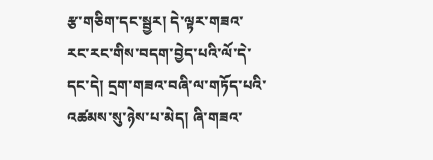རྩ་གཅིག་དང་སྦྱར། དེ་ལྟར་གཟའ་རང་རང་གིས་བདག་བྱེད་པའི་ལོ་དེ་དང་དེ། དྲག་གཟའ་བཞི་ལ་གཏོད་པའི་འཚམས་སུ་ཉེས་པ་མེད། ཞི་གཟའ་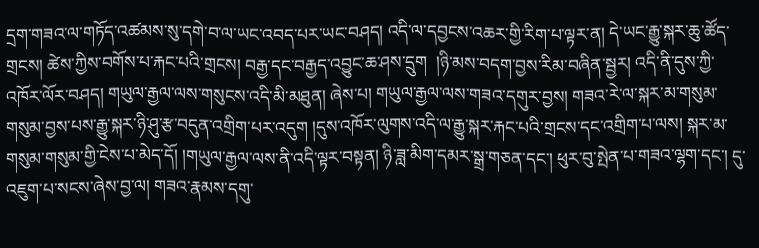དྲག་གཟའ་ལ་གཏོད་འཚམས་སུ་དགེ་བ་ལ་ཡང་འབད་པར་ཡང་བཤད། འདི་ལ་དབྱངས་འཆར་གྱི་རིག་པ་ལྟར་ན། དེ་ཡང་རྒྱུ་སྐར་ཆུ་ཚོད་གྲངས། ཚེས་ཀྱིས་བགོས་པ་རྐང་པའི་གྲངས། བརྒྱ་དང་བརྒྱད་འབྱུང་ཆ་ཤས་དྲུག  །ཉི་མས་བདག་བྱས་རིམ་བཞིན་སྦྱར། འདི་ནི་དུས་ཀྱི་འཁོར་ལོར་བཤད། གཡུལ་རྒྱལ་ལས་གསུངས་འདི་མི་མཐུན། ཞེས་པ། གཡུལ་རྒྱལ་ལས་གཟའ་དགུར་བྱས། གཟའ་རེ་ལ་སྐར་མ་གསུམ་གསུམ་བྱས་པས་རྒྱུ་སྐར་ཉི་ཤུ་རྩ་བདུན་འགྲིག་པར་འདུག །དུས་འཁོར་ལུགས་འདི་ལ་རྒྱུ་སྐར་རྐང་པའི་གྲངས་དང་འགྲིག་པ་ལས། སྐར་མ་གསུམ་གསུམ་གྱི་ངེས་པ་མེད་དོ། །གཡུལ་རྒྱལ་ལས་ནི་འདི་ལྟར་བསྟན། ཉི་ཟླ་མིག་དམར་སྒྲ་གཅན་དང་། ཕུར་བུ་སྤེན་པ་གཟའ་ལྷག་དང་། དུ་འཇུག་པ་སངས་ཞེས་བྱ་ལ། གཟའ་རྣམས་དགུ་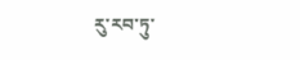རུ་རབ་ཏུ་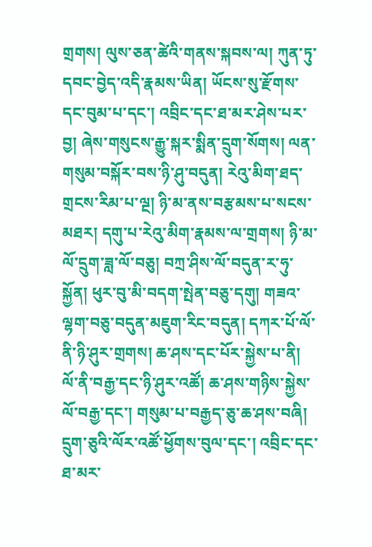གྲགས། ལུས་ཅན་ཚེའི་གནས་སྐབས་ལ། ཀུན་ཏུ་དབང་བྱེད་འདི་རྣམས་ཡིན། ཡོངས་སུ་རྫོགས་དང་བུམ་པ་དང་། འབྲིང་དང་ཐ་མར་ཤེས་པར་བྱ། ཞེས་གསུངས་རྒྱུ་སྐར་སྨིན་དྲུག་སོགས། ལན་གསུམ་བསྐོར་བས་ཉི་ཤུ་བདུན། རེའུ་མིག་ཐད་གྲངས་རིམ་པ་ལྔ། ཉི་མ་ནས་བརྩམས་པ་སངས་མཐར། དགུ་པ་རེའུ་མིག་རྣམས་ལ་གྲགས། ཉི་མ་ལོ་དྲུག་ཟླ་ལོ་བཅུ། བཀྲ་ཤིས་ལོ་བདུན་ར་ཧུ་སྐྱོན། ཕུར་བུ་མི་བདག་སྤེན་བཅུ་དགུ། གཟའ་ལྷག་བཅུ་བདུན་མཇུག་རིང་བདུན། དཀར་པོ་ལོ་ནི་ཉི་ཤུར་གྲགས། ཆ་ཤས་དང་པོར་སྐྱེས་པ་ནི། ལོ་ནི་བརྒྱ་དང་ཉི་ཤུར་འཚོ། ཆ་ཤས་གཉིས་སྐྱེས་ལོ་བརྒྱ་དང་། གསུམ་པ་བརྒྱད་ཅུ་ཆ་ཤས་བཞི། དྲུག་ཅུའི་ལོར་འཚོ་ཕྱོགས་བུལ་དང་། འབྲིང་དང་ཐ་མར་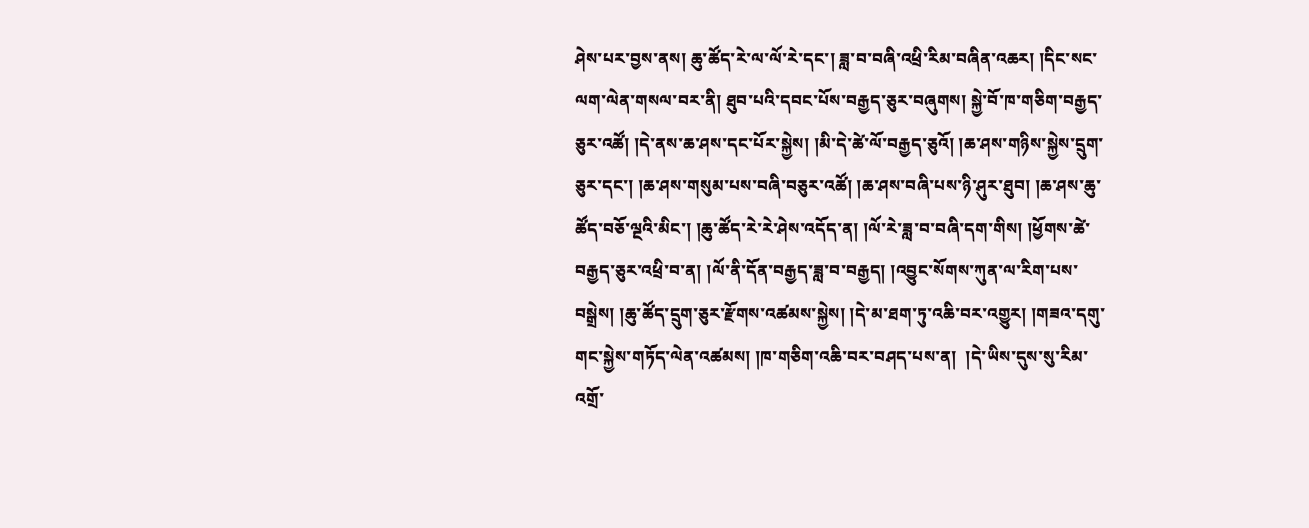ཤེས་པར་བྱས་ནས། ཆུ་ཚོད་རེ་ལ་ལོ་རེ་དང་། ཟླ་བ་བཞི་འཕྲི་རིམ་བཞིན་འཆར། །དིང་སང་ལག་ལེན་གསལ་བར་ནི། ཐུབ་པའི་དབང་པོས་བརྒྱད་ཅུར་བཞུགས། སྐྱེ་བོ་ཁ་གཅིག་བརྒྱད་ཅུར་འཚོ། །དེ་ནས་ཆ་ཤས་དང་པོར་སྐྱེས། །མི་དེ་ཚེ་ལོ་བརྒྱད་ཅུའོ། །ཆ་ཤས་གཉིས་སྐྱེས་དྲུག་ཅུར་དང་། །ཆ་ཤས་གསུམ་པས་བཞི་བཅུར་འཚོ། །ཆ་ཤས་བཞི་པས་ཉི་ཤུར་ཐུབ། །ཆ་ཤས་ཆུ་ཚོད་བཅོ་ལྔའི་མིང་། །ཆུ་ཚོད་རེ་རེ་ཤེས་འདོད་ན། །ལོ་རེ་ཟླ་བ་བཞི་དག་གིས། །ཕྱོགས་ཚེ་བརྒྱད་ཅུར་འཕྲི་བ་ན། །ལོ་ནི་དོན་བརྒྱད་ཟླ་བ་བརྒྱད། །འབྱུང་སོགས་ཀུན་ལ་རིག་པས་བསྒྲེས། །ཆུ་ཚོད་དྲུག་ཅུར་རྫོགས་འཚམས་སྐྱེས། །དེ་མ་ཐག་ཏུ་འཆི་བར་འགྱུར། །གཟའ་དགུ་གང་སྐྱེས་གཏོད་ལེན་འཚམས། །ཁ་གཅིག་འཆི་བར་བཤད་པས་ན།  །དེ་ཡིས་དུས་སུ་རིམ་འགྲོ་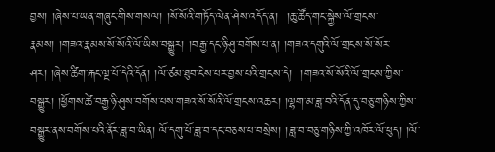བྱས། །ཞེས་པ་ཡན་གཞུང་གིས་གསལ། །སོ་སོའི་གཏོད་ལེན་ཤེས་འདོད་ན།  །ཆུ་ཚོད་གང་སྐྱེས་ལོ་གྲངས་རྣམས། །གཟའ་རྣམས་སོ་སོའི་ལོ་ཡིས་བསྒྱུར། །བརྒྱ་དང་ཉི་ཤུ་བགོས་པ་ན། །གཟའ་དགུའི་ལོ་གྲངས་སོ་སོར་ཤར། །ཞེས་ཚིག་རྐང་ལྔ་པོ་དེའི་དོན། །ལོ་ཙམ་ཐུབ་ངེས་པར་བྱས་པའི་གྲངས་དེ།  །གཟའ་སོ་སོའི་ལོ་གྲངས་ཀྱིས་བསྒྱུར། །ཕྱོགས་ཚེ་བརྒྱ་ཉི་ཤུས་བགོས་པས་གཟའ་སོ་སོའི་ལོ་གྲངས་འཆར། །ལྷག་མ་ཟླ་བའི་དོན་དུ་བཅུ་གཉིས་ཀྱིས་བསྒྱུར་ནས་བགོས་པའི་ནོར་ཟླ་བ་ཡིན། ལོ་དགུ་པོ་ཟླ་བ་དང་བཅས་པ་བསྲེས། །ཟླ་བ་བཅུ་གཉིས་ཀྱི་འཁོར་ལོ་ཕུད། །ལོ་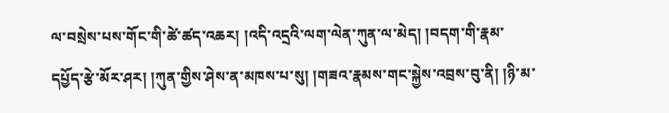ལ་བསྲེས་པས་གོང་གི་ཚེ་ཚད་འཆར། །འདི་འདྲའི་ལག་ལེན་ཀུན་ལ་མེད། །བདག་གི་རྣམ་དཔྱོད་རྩེ་མོར་ཤར། །ཀུན་གྱིས་ཤེས་ན་མཁས་པ་སུ། །གཟའ་རྣམས་གང་སྐྱེས་འབྲས་བུ་ནི། །ཉི་མ་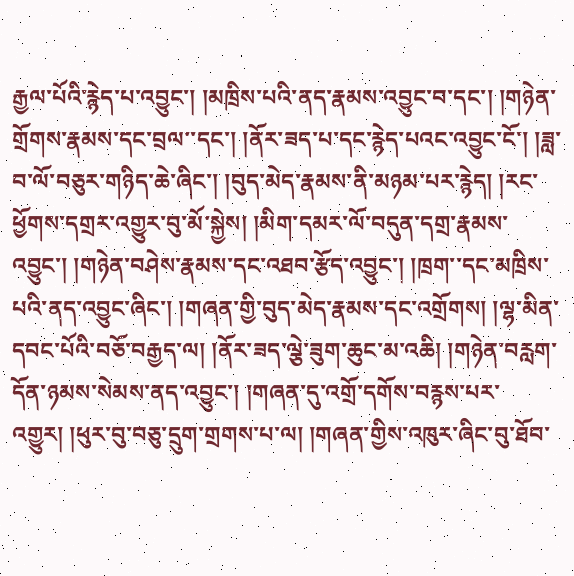རྒྱལ་པོའི་རྙེད་པ་འབྱུང་། །མཁྲིས་པའི་ནད་རྣམས་འབྱུང་བ་དང་། །གཉེན་གྲོགས་རྣམས་དང་བྲལ་་དང་། །ནོར་ཟད་པ་དང་རྙེད་པའང་འབྱུང་ངོ་། །ཟླ་བ་ལོ་བཅུར་གཉིད་ཆེ་ཞིང་། །བུད་མེད་རྣམས་ནི་མཉམ་པར་རྙེད། །རང་ཕྱོགས་དགྲར་འགྱུར་བུ་མོ་སྐྱེས། །མིག་དམར་ལོ་བདུན་དགྲ་རྣམས་འབྱུང་། །གཉེན་བཤེས་རྣམས་དང་འཐབ་རྩོད་འབྱུང་། །ཁྲག་་དང་མཁྲིས་པའི་ནད་འབྱུང་ཞིང་། །གཞན་གྱི་བུད་མེད་རྣམས་དང་འགྲོགས། །ལྷ་མིན་དབང་པོའི་བཅོ་བརྒྱད་ལ། །ནོར་ཟད་ལྕེ་ཟུག་ཆུང་མ་འཆི། །གཉེན་བརླག་དོན་ཉམས་སེམས་ནད་འབྱུང་། །གཞན་དུ་འགྲོ་དགོས་བརྙས་པར་འགྱུར། །ཕུར་བུ་བཅུ་དྲུག་གྲགས་པ་ལ། །གཞན་གྱིས་འཁུར་ཞིང་བུ་ཐོབ་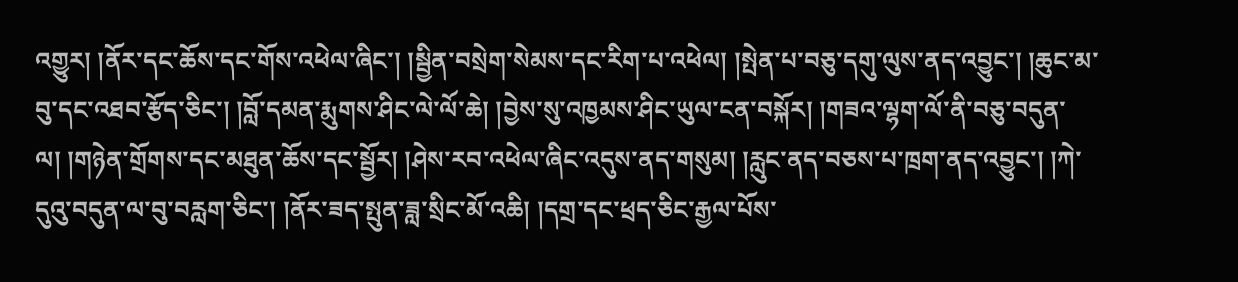འགྱུར། །ནོར་དང་ཆོས་དང་གོས་འཕེལ་ཞིང་། །སྦྱིན་བསྲེག་སེམས་དང་རིག་པ་འཕེལ། །སྤེན་པ་བཅུ་དགུ་ལུས་ནད་འབྱུང་། །ཆུང་མ་བུ་དང་འཐབ་རྩོད་ཅིང་། །བློ་དམན་རྨུགས་ཤིང་ལེ་ལོ་ཆེ། །བྱེས་སུ་འཁྱམས་ཤིང་ཡུལ་ངན་བསྐོར། །གཟའ་ལྷག་ལོ་ནི་བཅུ་བདུན་ལ། །གཉེན་གྲོགས་དང་མཐུན་ཆོས་དང་སྦྱོར། །ཤེས་རབ་འཕེལ་ཞིང་འདུས་ནད་གསུམ། །རླུང་ནད་བཅས་པ་ཁྲག་ནད་འབྱུང་། །ཀེ་དུའུ་བདུན་ལ་བུ་བརླག་ཅིང་། །ནོར་ཟད་སྤུན་ཟླ་སྲིང་མོ་འཆི། །དགྲ་དང་ཕྲད་ཅིང་རྒྱལ་པོས་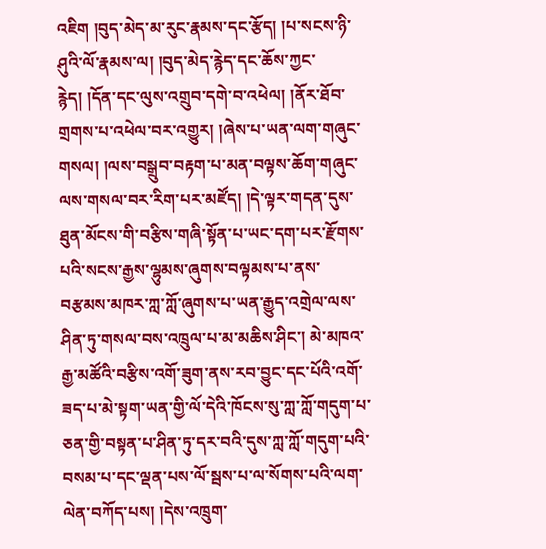འཇིག །བུད་མེད་མ་རུང་རྣམས་དང་རྩོད། །པ་སངས་ཉི་ཤུའི་ལོ་རྣམས་ལ། །བུད་མེད་རྙེད་དང་ཆོས་ཀྱང་རྙེད། །དོན་དང་ལུས་འགྲུབ་དགེ་བ་འཕེལ། །ནོར་ཐོབ་གྲགས་པ་འཕེལ་བར་འགྱུར། །ཞེས་པ་ཡན་ལག་གཞུང་གསལ། །ལས་བསྒྲུབ་བརྟག་པ་མན་བལྟས་ཆོག་གཞུང་ལས་གསལ་བར་རིག་པར་མཛོད། །དེ་ལྟར་གདན་དུས་ཐུན་མོངས་གི་བརྩིས་གཞི་སྟོན་པ་ཡང་དག་པར་རྫོགས་པའི་སངས་རྒྱས་ལྷུམས་ཞུགས་བལྟམས་པ་ནས་བརྩམས་མཁར་ཀླ་ཀློ་ཞུགས་པ་ཡན་རྒྱུད་འགྲེལ་ལས་ཤིན་ཏུ་གསལ་བས་འཁྲུལ་པ་མ་མཆིས་ཤིང་། མེ་མཁའ་རྒྱ་མཚོའི་བརྩིས་འགོ་ཟུག་ནས་རབ་བྱུང་དང་པོའི་འགོ་ཟད་པ་མེ་སྟག་ཡན་གྱི་ལོ་དེའི་ཁོངས་སུ་ཀླ་ཀློ་གདུག་པ་ཅན་གྱི་བསྟན་པ་ཤིན་ཏུ་དར་བའི་དུས་ཀླ་ཀློ་གདུག་པའི་བསམ་པ་དང་ལྡན་པས་ལོ་སྦས་པ་ལ་སོགས་པའི་ལག་ལེན་བཀོད་པས། །དེས་འཁྲུག་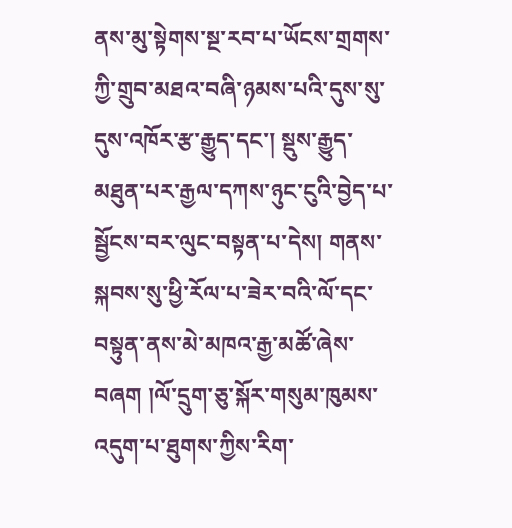ནས་མུ་སྟེགས་སྔ་རབ་པ་ཡོངས་གྲགས་ཀྱི་གྲུབ་མཐའ་བཞི་ཉམས་པའི་དུས་སུ་དུས་འཁོར་རྩ་རྒྱུད་དང་། སྡུས་རྒྱུད་མཐུན་པར་རྒྱལ་དཀས་ཉུང་ངུའི་བྱེད་པ་སྦྱོངས་བར་ལུང་བསྟན་པ་དེས། གནས་སྐབས་སུ་ཕྱི་རོལ་པ་ཟེར་བའི་ལོ་དང་བསྟུན་ནས་མེ་མཁའ་རྒྱ་མཚོ་ཞེས་བཞག །ལོ་དྲུག་ཅུ་སྐོར་གསུམ་ཁུམས་འདུག་པ་ཐུགས་ཀྱིས་རིག་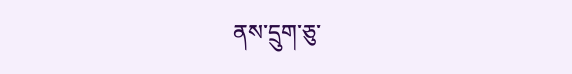ནས་དྲུག་ཅུ་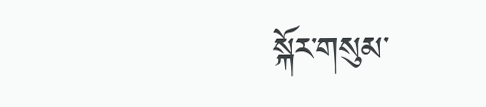སྐོར་གསུམ་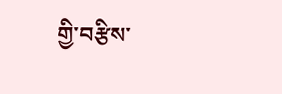གྱི་བརྩིས་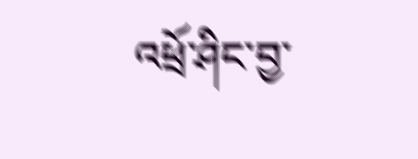འཕྲོ་ཤིང་བྱ་